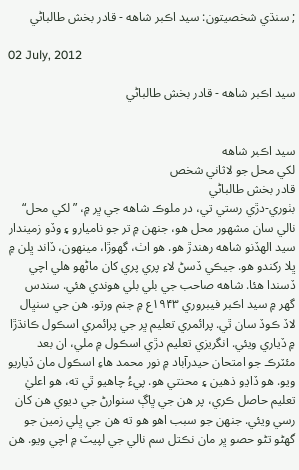; سنڌي شخصيتون: سيد اڪبر شاهه - قادر بخش طالباڻي

02 July, 2012

سيد اڪبر شاهه - قادر بخش طالباڻي


سيد اڪبر شاهه
لکي محل جو لاثاني شخص
قادر بخش طالباڻي
بٺوري-دڙي رستي تي، در ملوڪ شاهه جي ڀر ۾، ”لکي محل“ نالي سان مشهور محل هو، جنهن ۾ تر جو ناميارو ۽ وڏو زميندار سيد الهڏنو شاهه رهندڙ هو. هو اٺ، گهوڙا، مينهون، ڏاند ڀلن ۾ ڀلا رکندو هو. جيڪي ڏسڻ لاءِ پري پري کان ماڻهو هلي اچي ڏسندا هئا. شاهه صاحب جي بلي بلي هوندي هئي. سندس گهر ۾ سيد اڪبر فيبروري ۱۹۴۳ع ۾ جنم ورتو. هن جي سنڀال لاڏ ڪوڏ سان ٿي. پرائمري تعليم ڀر جي پرائمري اسڪول ڪانڌڙا ۾ ڏياري ويئي. انگريزي تعليم دڙي اسڪول ۾ ملي، ان بعد مئٽرڪ جو امتحان حيدرآباد ۾ نور محمد هاءِ اسڪول مان ڏياريو ويو. هو ڏاڍو ذهين ۽ محنتي هو. پيءُ چاهيو ٿي ته، هو اعليٰ تعليم حاصل ڪري، پر هن جي ڀاڳ سنوارڻ جي ديوي هن کان رسي ويئي. جنهن جو سبب اهو هو ته هن جي ڀلي زمين جو گهڻو تڻو حصو ڀر مان نڪتل سم نالي جي لپيٽ ۾ اچي ويو. هن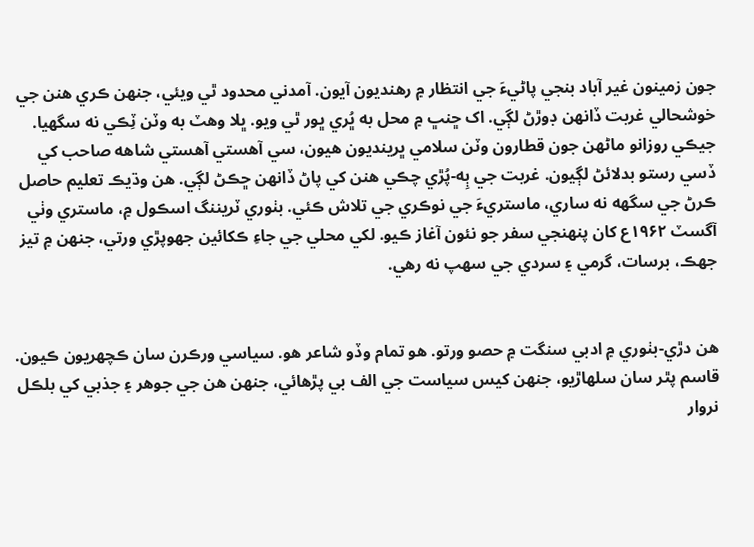جون زمينون غير آباد بنجي پاڻيءَ جي انتظار ۾ رهنديون آيون. آمدني محدود ٿي ويئي، جنهن ڪري هنن جي خوشحالي غربت ڏانهن ڊوڙڻ لڳي. اک ڇنڀ ۾ محل به ڀُري ڀور ٿي ويو. ڀلا وهٽ به وٽن ٽِڪي نه سگهيا. جيڪي روزانو ماڻهن جون قطارون وٽن سلامي ڀرينديون هيون، سي آهستي آهستي شاهه صاحب کي ڏسي رستو بدلائڻ لڳيون. غربت جي ٻِه-پُڙي چڪي هنن کي پاڻ ڏانهن ڇڪڻ لڳي. هن وڌيڪ تعليم حاصل ڪرڻ جي سگهه نه ساري، ماستريءَ جي نوڪري جي تلاش ڪئي. بٺوري ٽريننگ اسڪول ۾، ماستري وٺي آگسٽ ۱۹۶۲ع کان پنهنجي سفر جو نئون آغاز ڪيو. لکي محلي جي جاءِ ڪکائين جهوپڙي ورتي، جنهن ۾ تيز جهڪ، برسات، گرمي ۽ سردي جي سهپ نه رهي.


هن دڙي-بٺوري ۾ ادبي سنگت ۾ حصو ورتو. هو تمام وڏو شاعر هو. سياسي ورڪرن سان ڪچهريون ڪيون. قاسم پٿر سان سلهاڙيو، جنهن کيس سياست جي الف بي پڙهائي، جنهن هن جي جوهر ۽ جذبي کي بلڪل نروار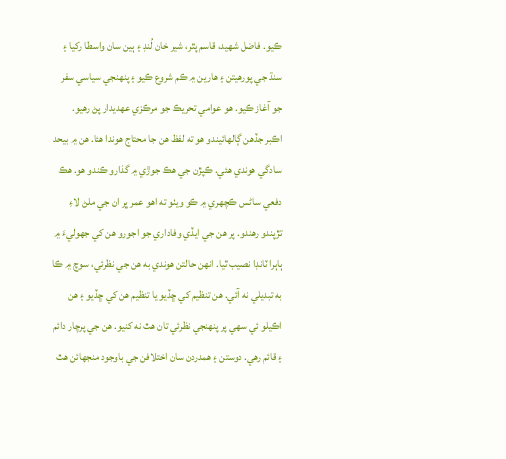ڪيو. فاضل شهيد، قاسم پٿر، شير خان لُنڊ ۽ ٻين سان واسطا رکيا ۽ سنڌ جي پورهيتن ۽ هارين ۾ ڪم شروع ڪيو ۽ پنهنجي سياسي سفر جو آغاز ڪيو. هو عوامي تحريڪ جو مرڪزي عهديدار پڻ رهيو.
اڪبر جڏهن ڳالهائيندو هو ته لفظ هن جا محتاج هوندا هئا. هن ۾ بيحد سادگي هوندي هئي. ڪپڙن جي هڪ جوڙي ۾ گذارو ڪندو هو. هڪ دفعي ساڻس ڪچهري ۾ ڪو ويٺو ته اهو عمر ڀر ان جي ملڻ لاءِ تڙپندو رهندو. پر هن جي ايڏي وفاداري جو اجورو هن کي جهوليءَ ۾ ٻاٻرا ٽانڊا نصيب ٿيا. انهن حالتن هوندي به هن جي نظرئي، سوچ ۾ ڪا به تبديلي نه آئي. هن تنظيم کي ڇڏيو يا تنظيم هن کي ڇڏيو ۽ هن اڪيلو ئي سهي پر پنهنجي نظرئي تان هٿ نه کنيو. هن جي پرچار دائم ۽ قائم رهي. دوستن ۽ همدردن سان اختلافن جي باوجود منجهائن هٿ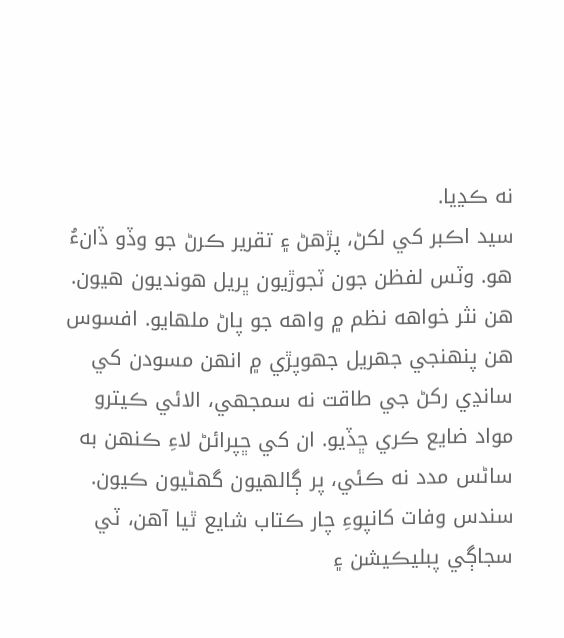نه ڪڍيا.
سيد اڪبر کي لکڻ، پڙهڻ ۽ تقرير ڪرڻ جو وڏو ڏانءُ هو. وٽس لفظن جون ٽجوڙيون ڀريل هونديون هيون. هن نثر خواهه نظم ۾ واهه جو پاڻ ملهايو. افسوس هن پنهنجي جهريل جهوپڙي ۾ انهن مسودن کي سانڍي رکڻ جي طاقت نه سمجهي، الائي ڪيترو مواد ضايع ڪري ڇڏيو. ان کي ڇپرائڻ لاءِ ڪنهن به ساڻس مدد نه ڪئي، پر ڳالهيون گهڻيون ڪيون. سندس وفات کانپوءِ چار ڪتاب شايع ٿيا آهن، ٽي سجاڳي پبليڪيشن ۽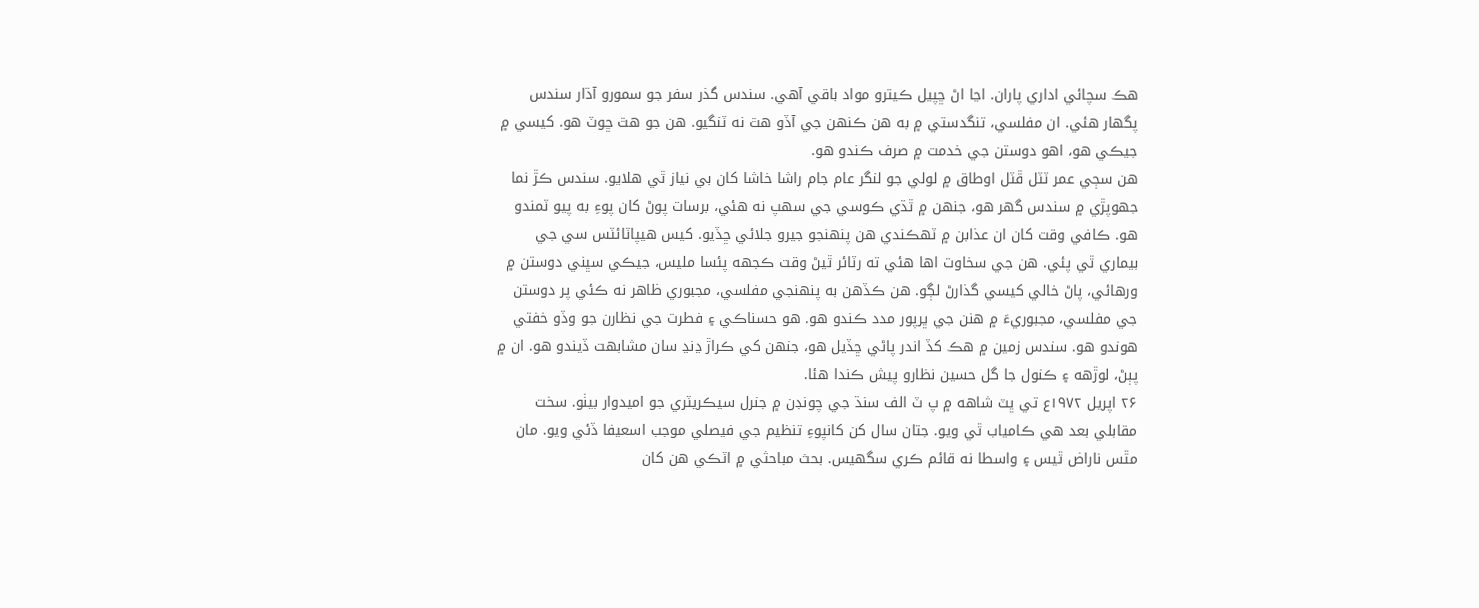هڪ سچائي اداري پاران. اڃا اڻ ڇپيل ڪيترو مواد باقي آهي. سندس گذر سفر جو سمورو آڌار سندس پگهار هئي. ان مفلسي، تنگدستي ۾ به هن ڪنهن جي آڏو هٿ نه ٽنگيو. هن جو هٿ ڇوٽ هو. کيسي ۾ جيڪي هو، اهو دوستن جي خدمت ۾ صرف ڪندو هو.
هن سڄي عمر ٽٽل ڦٽل اوطاق ۾ لولي جو لنگر عام جام راشا خاشا کان بي نياز ٿي هلايو. سندس ڪڙ نما جهوپڙي ۾ سندس گهر هو، جنهن ۾ ٿڌي ڪوسي جي سهپ نه هئي، برسات پوڻ کان پوءِ به پيو ٽمندو هو. ڪافي وقت کان ان عذابن ۾ ٽهڪندي هن پنهنجو جيرو جلائي ڇڏيو. کيس هيپاٽائٽس سي جي بيماري ٿي پئي. هن جي سخاوت اها هئي ته رٽائر ٿيڻ وقت ڪجهه پئسا مليس، جيڪي سڀني دوستن ۾ ورهائي، پاڻ خالي کيسي گذارڻ لڳو. هن ڪڏهن به پنهنجي مفلسي، مجبوري ظاهر نه ڪئي پر دوستن جي مفلسي، مجبوريءَ ۾ هنن جي ڀرپور مدد ڪندو هو. هو حسناڪي ۽ فطرت جي نظارن جو وڏو خفتي هوندو هو. سندس زمين ۾ هڪ کڏ اندر پاڻي ڇڏيل هو، جنهن کي ڪراڙ ڍنڍ سان مشابهت ڏيندو هو. ان ۾ پٻڻ، لوڙهه ۽ ڪنول جا گل حسين نظارو پيش ڪندا هئا.
۲۶ اپريل ۱۹۷۲ع تي ڀٽ شاهه ۾ پ ٽ الف سنڌ جي چونڊن ۾ جنرل سيڪريٽري جو اميدوار بيٺو. سخت مقابلي بعد هي ڪامياب ٿي ويو. جتان سال کن کانپوءِ تنظيم جي فيصلي موجب اسعيفا ڏئي ويو. مان مٿس ناراض ٿيس ۽ واسطا نه قائم ڪري سگهيس. بحث مباحثي ۾ اٽڪي هن کان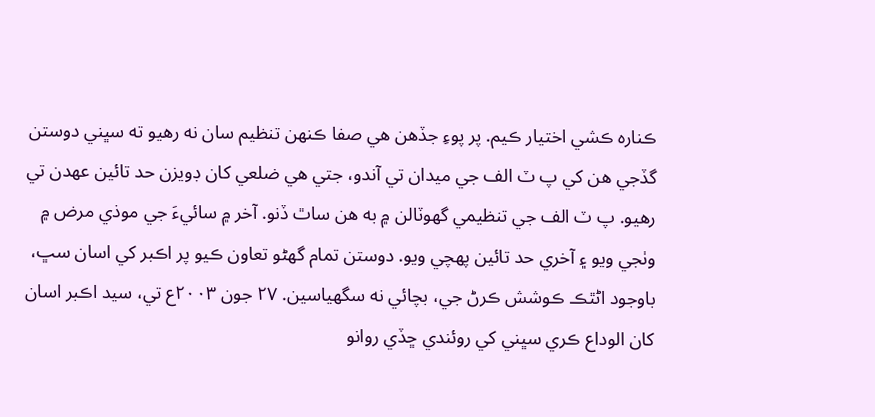ڪناره ڪشي اختيار ڪيم. پر پوءِ جڏهن هي صفا ڪنهن تنظيم سان نه رهيو ته سڀني دوستن گڏجي هن کي پ ٽ الف جي ميدان تي آندو، جتي هي ضلعي کان ڊويزن حد تائين عهدن تي رهيو. پ ٽ الف جي تنظيمي گهوٽالن ۾ به هن ساٿ ڏنو. آخر ۾ سائيءَ جي موذي مرض ۾ وٺجي ويو ۽ آخري حد تائين پهچي ويو. دوستن تمام گهڻو تعاون ڪيو پر اڪبر کي اسان سڀ، باوجود اڻٿڪ ڪوشش ڪرڻ جي، بچائي نه سگهياسين. ۲۷ جون ۲۰۰۳ع تي، سيد اڪبر اسان کان الوداع ڪري سڀني کي روئندي ڇڏي روانو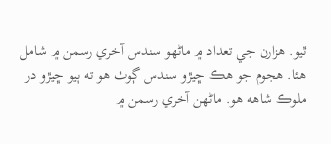ٿيو. هزارن جي تعداد ۾ ماڻهو سندس آخري رسمن ۾ شامل هئا. هجوم جو هڪ ڇيڙو سندس ڳوٺ هو ته ٻيو ڇيڙو در ملوڪ شاهه هو. ماڻهن آخري رسمن ۾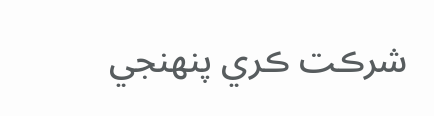شرڪت ڪري پنهنجي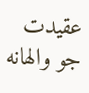عقيدت جو والهانه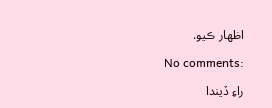اظهار ڪيو.

No comments:

راءِ ڏيندا